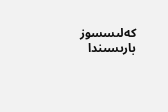كەلىسسوز بارىسىندا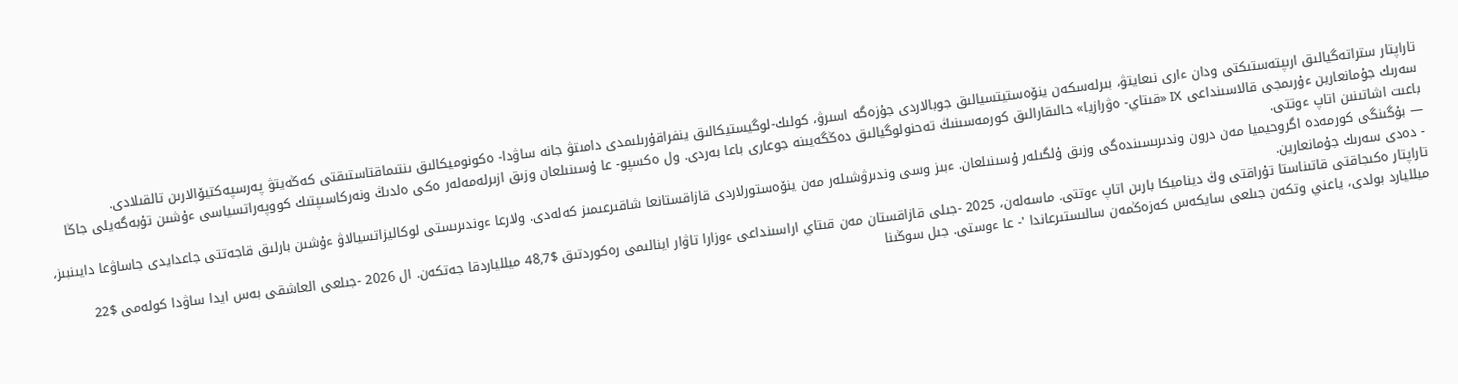تاراپتار ستراتەگيالىق ارىپتەستىكتى ودان ءارى نىعايتۋ، بىرلەسكەن ينۆەستيتسيالىق جوبالاردى جۇزەگە اسىرۋ، كولىك-لوگيستيكالىق ينفراقۇرىلىمدى دامىتۋ جانە ساۋدا- ەكونوميكالىق ىنتىماقتاستىقتى كەڭەيتۋ پەرسپەكتيۆالارىن تالقىلادى.
سەرىك جۇمانعارين ءۇرىمجى قالاسىنداعى IX «قىتاي- ەۋرازيا» حالىقارالىق كورمەسىنىڭ تەحنولوگيالىق دەڭگەيىنە جوعارى باعا بەردى. ول ەكسپو- عا ۇسىنىلعان وزىق ازىرلەمەلەر ەكى ەلدىڭ ونەركاسىپتىك كووپەراتسياسى ءۇشىن تۇبەگەيلى جاڭا باعىت اشاتىنىن اتاپ ءوتتى.
— بۇگىنگى كورمەدە اگروحيميا مەن درون وندىرىسىندەگى وزىق ۇلگىلەر ۇسىنىلعان. ءبىز وسى وندىرۋشىلەر مەن ينۆەستورلاردى قازاقستانعا شاقىرعىمىز كەلەدى. ولارعا ءوندىرىستى لوكاليزاتسيالاۋ ءۇشىن بارلىق قاجەتتى جاعدايدى جاساۋعا دايىنبىز، - دەدى سەرىك جۇمانعارين.
تاراپتار ەكىجاقتى قاتىناستا تۇراقتى وڭ ديناميكا بارىن اتاپ ءوتتى. ماسەلەن، 2025 -جىلى قازاقستان مەن قىتاي اراسىنداعى ءوزارا تاۋار اينالىمى رەكوردتىق $48,7 ميللياردقا جەتكەن. ال 2026 -جىلعى العاشقى بەس ايدا ساۋدا كولەمى $22 ميلليارد بولدى، ياعني وتكەن جىلعى سايكەس كەزەڭمەن سالىستىرعاندا '- عا ءوستى. جىل سوڭىنا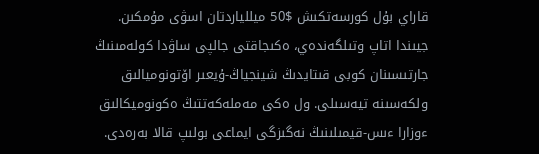قاراي بۇل كورسەتكىش $50 ميللياردتان اسۋى مۇمكىن.
جيىندا اتاپ وتىلگەندەي، ەكىجاقتى جالپى ساۋدا كولەمىنىڭ جارتىسىنان كوبى قىتايدىڭ شينجياڭ-ۇيعىر اۆتونوميالىق ولكەسىنە تيەسىلى. ول ەكى مەملەكەتتىڭ ەكونوميكالىق ءوزارا ءىس-قيمىلىنىڭ نەگىزگى ايماعى بولىپ قالا بەرەدى.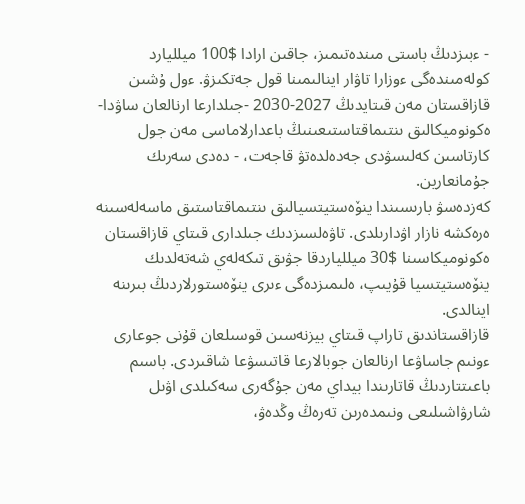- ءبىزدىڭ باستى مىندەتىمىز، جاقىن ارادا $100 ميلليارد كولەمىندەگى ءوزارا تاۋار اينالىمىنا قول جەتكىزۋ. ءول ۇشىن قازاقستان مەن قىتايدىڭ 2027-2030 -جىلدارعا ارنالعان ساۋدا-ەكونوميكالىق ىنتىماقتاستىعىنىڭ باعدارلاماسى مەن جول كارتاسىن كەلىسۋدى جەدەلدەتۋ قاجەت، - دەدى سەرىك جۇمانعارين.
كەزدەسۋ بارىسىندا ينۆەستيتسيالىق ىنتىماقتاستىق ماسەلەسىنە ەرەكشە نازار اۋدارىلدى. تاۋەلسىزدىك جىلدارى قىتاي قازاقستان ەكونوميكاسىنا $30 ميللياردقا جۋىق تىكەلەي شەتەلدىك ينۆەستيتسيا قۇيىپ، ەلىمىزدەگى ءىرى ينۆەستورلاردىڭ بىرىنە اينالدى.
قازاقستاندىق تاراپ قىتاي بيزنەسىن قوسىلعان قۇنى جوعارى ءونىم جاساۋعا ارنالعان جوبالارعا قاتىسۋعا شاقىردى. باسىم باعىتتاردىڭ قاتارىندا بيداي مەن جۇگەرى سەكىلدى اۋىل شارۋاشىلىعى ونىمدەرىن تەرەڭ وڭدەۋ،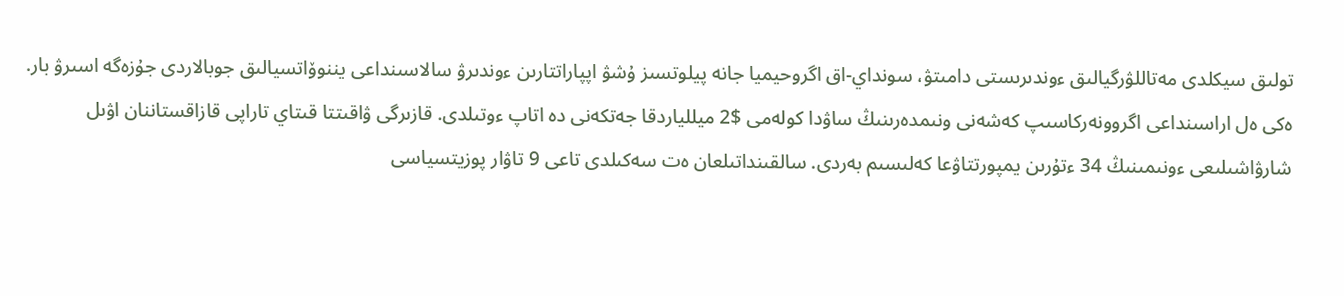تولىق سيكلدى مەتاللۋرگيالىق ءوندىرىستى دامىتۋ، سونداي-اق اگروحيميا جانە پيلوتسىز ۇشۋ اپپاراتتارىن ءوندىرۋ سالاسىنداعى يننوۆاتسيالىق جوبالاردى جۇزەگە اسىرۋ بار.
ەكى ەل اراسىنداعى اگروونەركاسىپ كەشەنى ونىمدەرىنىڭ ساۋدا كولەمى $2 ميللياردقا جەتكەنى دە اتاپ ءوتىلدى. قازىرگى ۋاقىتتا قىتاي تاراپى قازاقستاننان اۋىل شارۋاشىلىعى ءونىمىنىڭ 34 ءتۇرىن يمپورتتاۋعا كەلىسىم بەردى. سالقىنداتىلعان ەت سەكىلدى تاعى 9 تاۋار پوزيتسياسى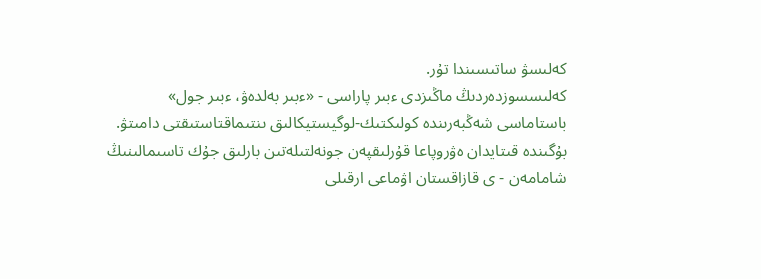كەلىسۋ ساتىسىندا تۇر.
كەلىسسوزدەردىڭ ماڭىزدى ءبىر پاراسى - «ءبىر بەلدەۋ، ءبىر جول» باستاماسى شەڭبەرىندە كولىكتىك-لوگيستيكالىق ىنتىماقتاستىقتى دامىتۋ. بۇگىندە قىتايدان ەۋروپاعا قۇرلىقپەن جونەلتىلەتىن بارلىق جۇك تاسىمالىنىڭ شامامەن - ى قازاقستان اۋماعى ارقىلى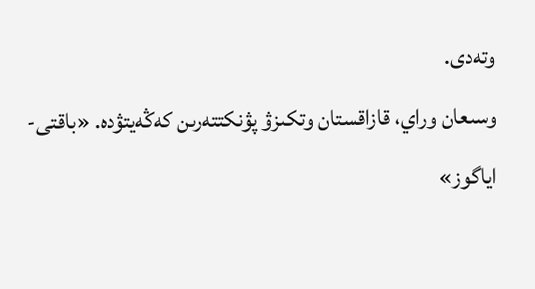وتەدى.
وسىعان وراي، قازاقستان وتكىزۋ پۋنكتتەرىن كەڭەيتۋدە. «باقتى- اياگوز»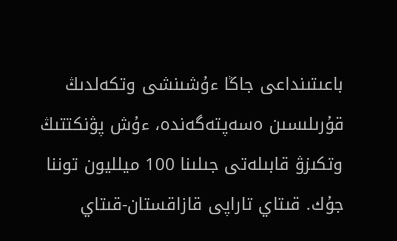باعىتىنداعى جاڭا ءۇشىنشى وتكەلدىڭ قۇرىلىسىن ەسەپتەگەندە، ءۇش پۋنكتتىڭ وتكىزۋ قابىلەتى جىلىنا 100 ميلليون توننا جۇك. قىتاي تاراپى قازاقستان-قىتاي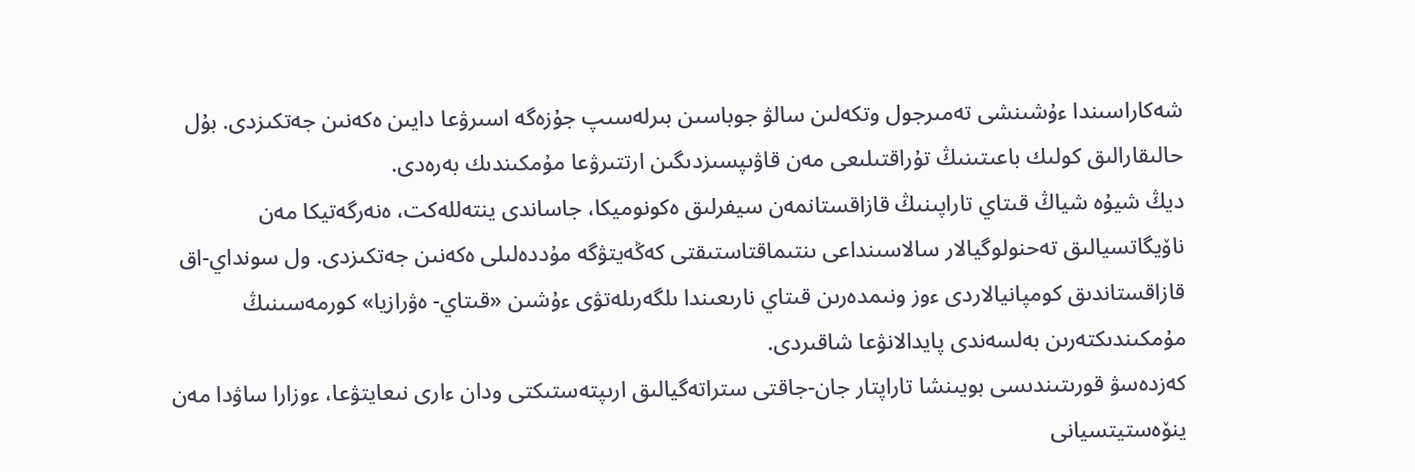شەكاراسىندا ءۇشىنشى تەمىرجول وتكەلىن سالۋ جوباسىن بىرلەسىپ جۇزەگە اسىرۋعا دايىن ەكەنىن جەتكىزدى. بۇل حالىقارالىق كولىك باعىتىنىڭ تۇراقتىلىعى مەن قاۋىپسىزدىگىن ارتتىرۋعا مۇمكىندىك بەرەدى.
ديڭ شيۇە شياڭ قىتاي تاراپىنىڭ قازاقستانمەن سيفرلىق ەكونوميكا، جاساندى ينتەللەكت، ەنەرگەتيكا مەن ناۆيگاتسيالىق تەحنولوگيالار سالاسىنداعى ىنتىماقتاستىقتى كەڭەيتۋگە مۇددەلىلى ەكەنىن جەتكىزدى. ول سونداي-اق قازاقستاندىق كومپانيالاردى ءوز ونىمدەرىن قىتاي نارىعىندا ىلگەرىلەتۋى ءۇشىن «قىتاي- ەۋرازيا» كورمەسىنىڭ مۇمكىندىكتەرىن بەلسەندى پايدالانۋعا شاقىردى.
كەزدەسۋ قورىتىندىسى بويىنشا تاراپتار جان-جاقتى ستراتەگيالىق ارىپتەستىكتى ودان ءارى نىعايتۋعا، ءوزارا ساۋدا مەن ينۆەستيتسيانى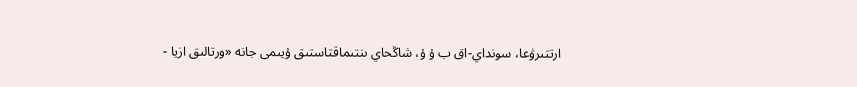ارتتىرۋعا، سونداي-اق ب ۇ ۇ، شاڭحاي ىنتىماقتاستىق ۇيىمى جانە «ورتالىق ازيا -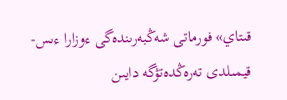قىتاي» فورماتى شەڭبەرىندەگى ءوزارا ءىس-قيمىلدى تەرەڭدەتۋگە دايىن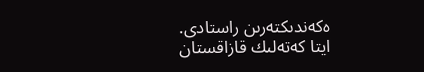ەكەندىكتەرىن راستادى.
ايتا كەتەلىك قازاقستان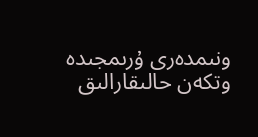ونىمدەرى ۇرىمجىدە وتكەن حالىقارالىق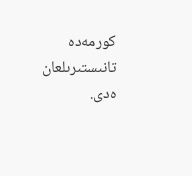كورمەدە تانىستىرىلعان ەدى.